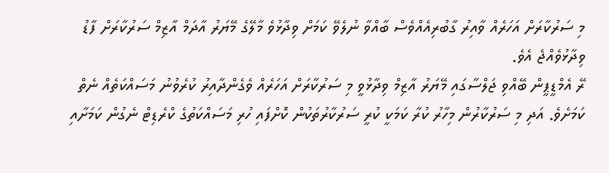މި ސަރުކާރަށް އަހަރެއް ވާއިރު ގާބުރިއެއްވެސް ބާއްވާ ނުލެވޭ ކަމަށް ވިދާޅުވެ މާލޭގެ މޭޔަރު އާދަމް އާޒިމް ސަރުކާރަށް ފާޑު ވިދާޅުވެއްޖެ އެވެ.
ރޭ އެމްޑީޕީން ބޭއްވި ޖަލްސާގައި މޭޔަރު އާޒިމް ވިދާޅުވީ މި ސަރުކާރަށް އަހަރެއް ވެގެންދާއިރު ކުރެވުނު މަސައްކަތެއް ނެތް ކަމަށެވެ. އަދި މި ސަރުކާރުން މިހާރު ކުރާ ކަމަކީ ކުރީ ސަރުކާރުތަކުން ކޮށްފައި ހުރި މަސައްކަތުގެ ކްރެޑިޓް ނެގުން ކަމަށާއި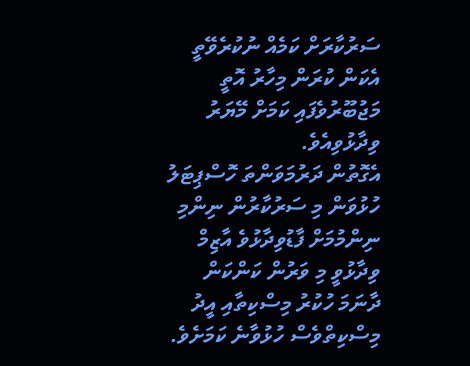ސަރުކާރަށް ކަމެއް ނުކުރެވޭތީ އެކަން ކުރަން މިހާރު އޮތީ މަޖުބޫރުވެފައި ކަމަށް މޭޔަރު ވިދާޅުވިއެވެ.
އެގޮތުން ދަރުމަވަންތަ ހޮސްޕިޓަލު ހުޅުވަން މި ސަރުކާރުން ނިންމި ނިންމުމަށް ފާޑުވިދާޅުވެ އާޒިމް ވިދާޅުވީ މި ވަރުން ކަންކަން ދާނަމަ ހުކުރު މިސްކިތާއި އީދު މިސްކިތްވެސް ހުޅުވާނެ ކަމަށެވެ.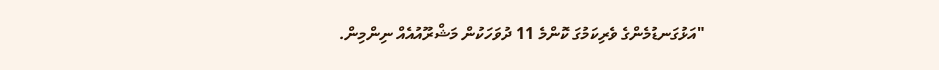"އަޅުގަނޑުމެންގެ ވެރިކަމުގަ ކޮންމެ 11 ދުވަހަކުން މަޝްރޫއުއެއް ނިންމިން.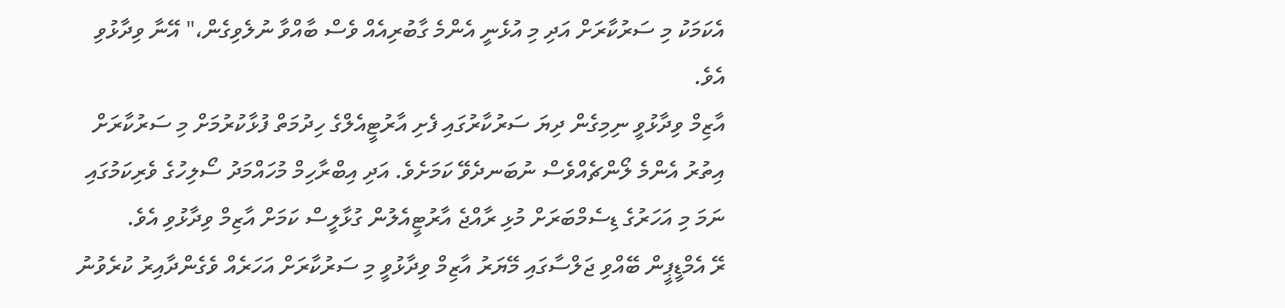އެކަމަކު މި ސަރުކާރަށް އަދި މި އުޅެނީ އެންމެ ގާބުރިއެއް ވެސް ބާއްވާ ނުލެވިގެން،" އޭނާ ވިދާޅުވި އެވެ.
އާޒިމް ވިދާޅުވީ ނިމިގެން ދިޔަ ސަރުކާރުގައި ފެށި އާރުޓީއެލްގެ ހިދުމަތް ފުޅާކުރުމަށް މި ސަރުކާރަށް އިތުރު އެންމެ ލޯންޗެއްވެސް ނުބަނދެވޭ ކަމަށެވެ. އަދި އިބްރާހިމް މުހައްމަދު ސޯލިހުގެ ވެރިކަމުގައި ނަމަ މި އަހަރުގެ ޑިސެމްބަރަށް މުޅި ރާއްޖެ އާރުޓީއެލުން ގުޅާލީސް ކަމަށް އާޒިމް ވިދާޅުވި އެވެ.
ރޭ އެމްޑީޕީން ބޭއްވި ޖަލްސާގައި މޭޔަރު އާޒިމް ވިދާޅުވީ މި ސަރުކާރަށް އަހަރެއް ވެގެންދާއިރު ކުރެވުނު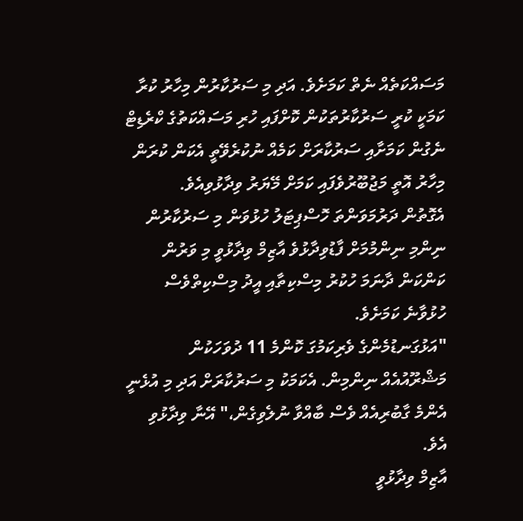މަސައްކަތެއް ނެތް ކަމަށެވެ. އަދި މި ސަރުކާރުން މިހާރު ކުރާ ކަމަކީ ކުރީ ސަރުކާރުތަކުން ކޮށްފައި ހުރި މަސައްކަތުގެ ކްރެޑިޓް ނެގުން ކަމަށާއި ސަރުކާރަށް ކަމެއް ނުކުރެވޭތީ އެކަން ކުރަން މިހާރު އޮތީ މަޖުބޫރުވެފައި ކަމަށް މޭޔަރު ވިދާޅުވިއެވެ.
އެގޮތުން ދަރުމަވަންތަ ހޮސްޕިޓަލު ހުޅުވަން މި ސަރުކާރުން ނިންމި ނިންމުމަށް ފާޑުވިދާޅުވެ އާޒިމް ވިދާޅުވީ މި ވަރުން ކަންކަން ދާނަމަ ހުކުރު މިސްކިތާއި އީދު މިސްކިތްވެސް ހުޅުވާނެ ކަމަށެވެ.
"އަޅުގަނޑުމެންގެ ވެރިކަމުގަ ކޮންމެ 11 ދުވަހަކުން މަޝްރޫއުއެއް ނިންމިން. އެކަމަކު މި ސަރުކާރަށް އަދި މި އުޅެނީ އެންމެ ގާބުރިއެއް ވެސް ބާއްވާ ނުލެވިގެން،" އޭނާ ވިދާޅުވި އެވެ.
އާޒިމް ވިދާޅުވީ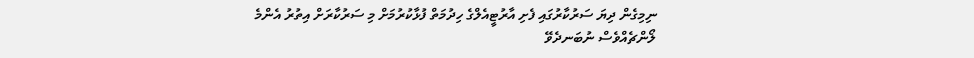ނިމިގެން ދިޔަ ސަރުކާރުގައި ފެށި އާރުޓީއެލްގެ ހިދުމަތް ފުޅާކުރުމަށް މި ސަރުކާރަށް އިތުރު އެންމެ ލޯންޗެއްވެސް ނުބަނދެވޭ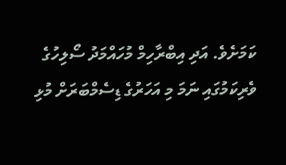ކަމަށެވެ. އަދި އިބްރާހިމް މުހައްމަދު ސޯލިހުގެ ވެރިކަމުގައި ނަމަ މި އަހަރުގެ ޑިސެމްބަރަށް މުޅި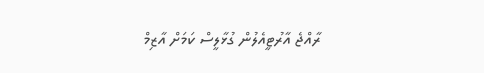ރާއްޖެ އާރުޓީއެލުން ގުޅާލީސް ކަމަށް އާޒިމް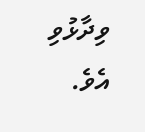ވިދާޅުވި އެވެ.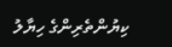ކިޔުންތެރިންގެ ހިޔާލު